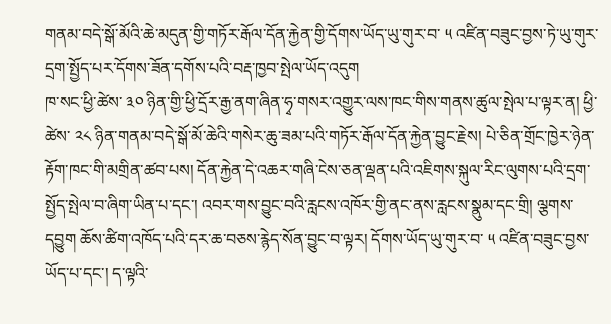གནམ་བདེ་སྒོ་མོའི་ཆེ་མདུན་གྱི་གཏོར་རྒོལ་དོན་རྐྱེན་གྱི་དོགས་ཡོད་ཡུ་གུར་བ་ ༥ འཛིན་བཟུང་བྱས་ཏེ་ཡུ་གུར་དྲག་སྤྱོད་པར་དོགས་ཟོན་དགོས་པའི་བརྡ་ཁྱབ་སྤེལ་ཡོད་འདུག
ཁ་སང་ཕྱི་ཚེས་ ༣༠ ཉིན་གྱི་ཕྱི་དྲོར་རྒྱ་ནག་ཞིན་ཧྭ་གསར་འགྱུར་ལས་ཁང་གིས་གནས་ཚུལ་སྤེལ་པ་ལྟར་ན། ཕྱི་ཚེས་ ༢༨ ཉིན་གནམ་བདེ་སྒོ་མོ་ཆེའི་གསེར་ཆུ་ཟམ་པའི་གཏོར་རྒོལ་དོན་རྐྱེན་བྱུང་རྗེས། པེ་ཅིན་གྲོང་ཁྱེར་ཉེན་རྟོག་ཁང་གི་མགྲིན་ཚབ་པས། དོན་རྐྱེན་དེ་འཆར་གཞི་ངེས་ཅན་ལྡན་པའི་འཇིགས་སྐུལ་རིང་ལུགས་པའི་དྲག་སྤྱོད་སྤེལ་བ་ཞིག་ཡིན་པ་དང་། འབར་གས་བྱུང་བའི་རླངས་འཁོར་གྱི་ནང་ནས་རླངས་སྣུམ་དང་གྲི། ལྕགས་དབྱུག ཆོས་ཚིག་འཁོད་པའི་དར་ཆ་བཅས་རྙེད་སོན་བྱུང་བ་ལྟར། དོགས་ཡོད་ཡུ་གུར་བ་ ༥ འཛིན་བཟུང་བྱས་ཡོད་པ་དང་། ད་ལྟའི་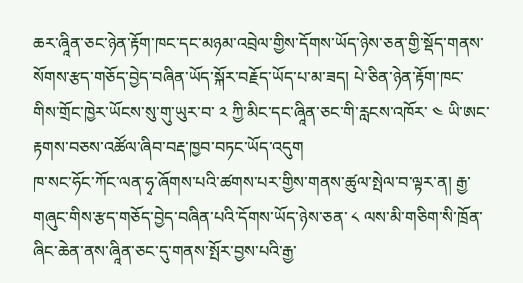ཆར་ཞཱིན་ཅང་ཉེན་རྟོག་ཁང་དང་མཉམ་འབྲེལ་གྱིས་དོགས་ཡོད་ཉེས་ཅན་གྱི་སྡོད་གནས་སོགས་རྩད་གཅོད་བྱེད་བཞིན་ཡོད་སྐོར་བརྗོད་ཡོད་པ་མ་ཟད། པེ་ཅིན་ཉེན་རྟོག་ཁང་གིས་གྲོང་ཁྱེར་ཡོངས་སུ་གུ་ཡུར་བ་ ༢ ཀྱི་མིང་དང་ཞཱིན་ཅང་གི་རླངས་འཁོར་ ༤ ཡི་ཨང་རྟགས་བཅས་འཚོལ་ཞིབ་བརྡ་ཁྱབ་བཏང་ཡོད་འདུག
ཁ་སང་ཧོང་ཀོང་ལན་ཧྭ་ཞོགས་པའི་ཚགས་པར་གྱིས་གནས་ཚུལ་སྤེལ་བ་ལྟར་ན། རྒྱ་གཞུང་གིས་རྩད་གཅོད་བྱེད་བཞིན་པའི་དོགས་ཡོད་ཉེས་ཅན་ ༨ ལས་མི་གཅིག་སི་ཁྲོན་ཞིང་ཆེན་ནས་ཞཱིན་ཅང་དུ་གནས་སྤོར་བྱས་པའི་རྒྱ་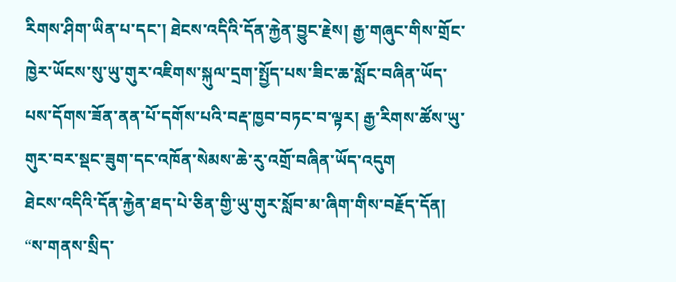རིགས་ཤིག་ཡིན་པ་དང་། ཐེངས་འདིའི་དོན་རྐྱེན་བྱུང་རྗེས། རྒྱ་གཞུང་གིས་གྲོང་ཁྱེར་ཡོངས་སུ་ཡུ་གུར་འཇིགས་སྐུལ་དྲག་སྤྱོད་པས་ཟིང་ཆ་སློང་བཞིན་ཡོད་པས་དོགས་ཟོན་ནན་པོ་དགོས་པའི་བརྡ་ཁྱབ་བཏང་བ་ལྟར། རྒྱ་རིགས་ཚོས་ཡུ་གུར་བར་སྡང་ཟུག་དང་འཁོན་སེམས་ཆེ་རུ་འགྲོ་བཞིན་ཡོད་འདུག
ཐེངས་འདིའི་དོན་རྐྱེན་ཐད་པེ་ཅིན་གྱི་ཡུ་གུར་སློབ་མ་ཞིག་གིས་བརྗོད་དོན། “ས་གནས་སྲིད་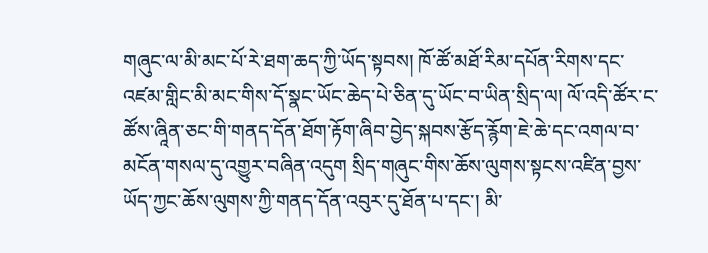གཞུང་ལ་མི་མང་པོ་རེ་ཐག་ཆད་ཀྱི་ཡོད་སྟབས། ཁོ་ཚོ་མཐོ་རིམ་དཔོན་རིགས་དང་འཛམ་གླིང་མི་མང་གིས་དོ་སྣང་ཡོང་ཆེད་པེ་ཅིན་དུ་ཡོང་བ་ཡིན་སྲིད་ལ། ལོ་འདི་ཚོར་ང་ཚོས་ཞཱིན་ཅང་གི་གནད་དོན་ཐོག་རྟོག་ཞིབ་བྱེད་སྐབས་རྩོད་རྙོག་ཇེ་ཆེ་དང་འགལ་བ་མངོན་གསལ་དུ་འགྱུར་བཞིན་འདུག སྲིད་གཞུང་གིས་ཆོས་ལུགས་སྟངས་འཛིན་བྱས་ཡོད་ཀྱང་ཆོས་ལུགས་ཀྱི་གནད་དོན་འབུར་དུ་ཐོན་པ་དང་། མི་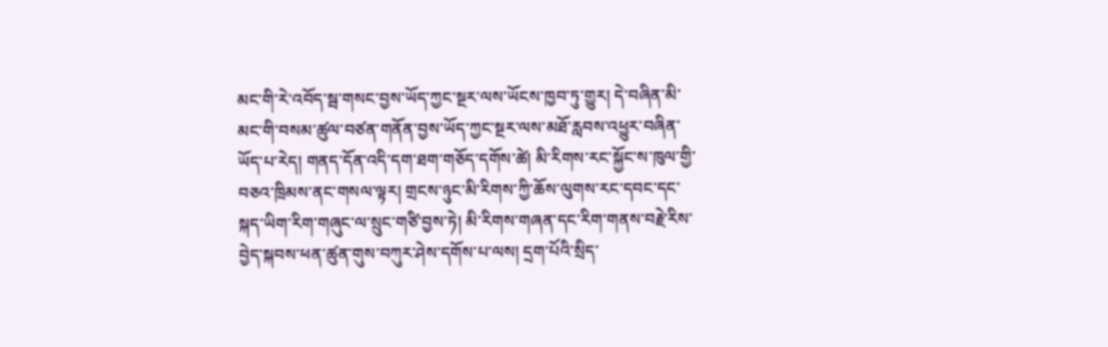མང་གི་རེ་འབོད་སྦ་གསང་བྱས་ཡོད་ཀྱང་སྔར་ལས་ཡོངས་ཁྱབ་ཏུ་གྱུར། དེ་བཞིན་མི་མང་གི་བསམ་ཚུལ་བཙན་གནོན་བྱས་ཡོད་ཀྱང་སྔར་ལས་མཐོ་རླབས་འཕྱུར་བཞིན་ཡོད་པ་རེད། གནད་དོན་འདི་དག་ཐག་གཅོད་དགོས་ཚེ། མི་རིགས་རང་སྐྱོང་ས་ཁུལ་གྱི་བཅའ་ཁྲིམས་ནང་གསལ་ལྟར། གྲངས་ཉུང་མི་རིགས་ཀྱི་ཆོས་ལུགས་རང་དབང་དང་སྐད་ཡིག་རིག་གཞུང་ལ་སྲུང་གཙི་བྱས་ཏེ། མི་རིགས་གཞན་དང་རིག་གནས་བརྗེ་རིས་བྱེད་སྐབས་ཕན་ཚུན་གུས་བཀུར་ཤེས་དགོས་པ་ལས། དྲག་པོའི་སྲིད་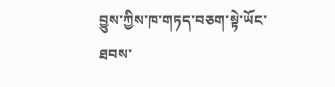བྱུས་ཀྱིས་ཁ་གཏད་བཅག་སྟེ་ཡོང་ཐབས་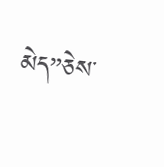མེད”ཅེས་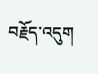བརྗོད་འདུག